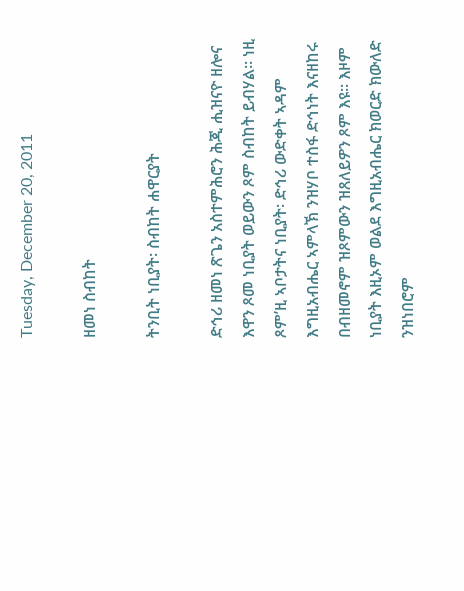Tuesday, December 20, 2011

ዘመነ ስብከት

ትንቢት ነቢያት፡ ስብከት ሐዋርያት

ድኅሪ ዘመነ ጽጌን አስተምሕሮን ሕጂ ሒዝናዮ ዘሎና እዋን ጾመ ነቢያት ወይውን ጾም ስብከት ይብሃል። ነዚ ጾም’ዚ ኣቦታትና ነቢያት፡ ድኅሪ ውድቀት ኣዳም እግዚአብሔር ኣምላኽ ንዝሃቦ ተስፋ ድኅነት እናዘከሩ በብዘመኖም ዝጾምውን ዝጸለይዎን ጾም እዩ። እዞም ነቢያት እዚኦም ወልደ እግዚአብሔር ክወርድ ክውለድ ንዝነበሮም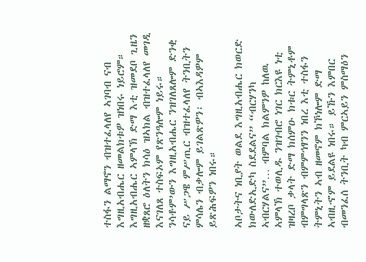ተስፋን ልማኖን ብዝተፈላለየ ኣገባብ ናብ እግዚአብሔር ዘመልክቱዎ ዝነበሩ ነይሮም። እግዚአብሔር ኣምላኽ ድማ እቲ ዝመደቦ ጊዜን ዘቋጸሮ ዕለትን ክሳዕ ዝኣክል ብዝተፈላለየ መገዲ እናገለጸ ተስፍኦም የጽንዓሎም ነይሩ። ንሳቶም’ውን እግዚአብሔር ንዝገለጸሎም ድንቂ ናይ ሥጋዌ ምሥጢር ብዝተፈላለየ ትንቢትን ምሳሌን ብቃሎም ይገልጽዎን፡ ብኣእዳዎም ይጽሕፍዎን ነበሩ።

ኣቦታትና ነቢያት ወልደ እግዚአብሔር ክወርድ ክውለድኢድካ ስደደልና” “ብርሃንካ ኣብርሃልና”… ብምባል ክልምንዎ ከለዉ ኣምላኽ ተወሊዱ ንዝገብሮ ነገር ክርእዩ ነቲ ዝዛረቦ ቃላት ድማ ክሰምዑ ክቱር ትምኒቶም ብምግላጽን ብምምኅፃንን ነበረ እቲ ተስፋን ትምኒትን ኣብ ዘመኖም ክኾነሎም ድማ ኣብዚኆም ይደልዩ ነበሩ። ይኹን እምበር ብመንፈሰ ትንቢት ካብ ምርኣይን ምስማዕን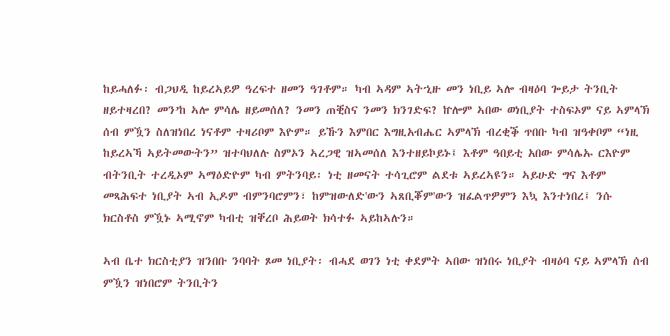ከይሓለፉ፡ ብጋህዲ ከይረኣይዎ ዓረፍተ ዘመን ዓገቶም። ካብ ኣዳም ኣትኂዙ መን ነቢይ ኣሎ ብዛዕባ ጐይታ ትንቢት ዘይተዛረበ? መን’ከ ኣሎ ምሳሌ ዘይመሰለ? ንመን ጠቒስና ንመን ክንገድፍ? ኵሎም ኣበው ወነቢያት ተስፍኦም ናይ ኣምላኽ ሰብ ምዃን ስለዝነበረ ነናቶም ተዛሪቦም እዮም። ይኹን እምበር እግዚአብሔር ኣምላኽ ብረቂቕ ጥበቡ ካብ ዝዓቀቦም “ነዚ ከይረኣኻ ኣይትመውትን” ዝተባህለሉ ስምኦን ኣረጋዊ ዝኣመሰለ እንተዘይኮይኑ፤ እቶም ዓበይቲ አበው ምሳሌኡ ርእዮም ብትንቢት ተረዲኦም ኣማዕድዮም ካብ ምትንባይ፡ ነቲ ዘመናት ተሳጊሮም ልደቱ ኣይረኣዩን። ኣይሁድ ግና እቶም መጻሕፍተ ነቢያት ኣብ ኢዶም ብምንባሮምን፣ ከምዝውለድ'ውን ኣጸቢቖም'ውን ዝፈልጥዎምን እኳ እንተነበረ፤ ንሱ ክርስቶስ ምዃኑ ኣሚኖም ካብቲ ዝቐረቦ ሕይወት ክሳተፉ ኣይከኣሉን።

ኣብ ቤተ ክርስቲያን ዝንበቡ ንባባት ጾመ ነቢያት፡ ብሓደ ወገን ነቲ ቀደምት ኣበው ዝነበሩ ነቢያት ብዛዕባ ናይ ኣምላኽ ሰብ ምዃን ዝነበሮም ትንቢትን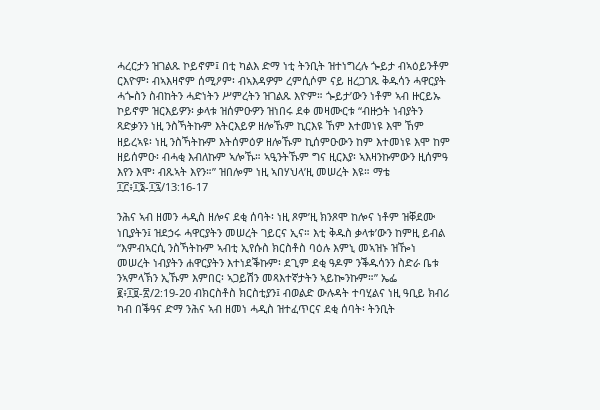ሓረርታን ዝገልጹ ኮይኖም፤ በቲ ካልእ ድማ ነቲ ትንቢት ዝተነግረሉ ጐይታ ብኣዕይንቶም ርእዮም፡ ብኣእዛኖም ሰሚዖም፡ ብኣእዳዎም ረምሲሶም ናይ ዘረጋገጹ ቅዱሳን ሓዋርያት ሓጐስን ስብከትን ሓድነትን ሥምረትን ዝገልጹ እዮም። ጐይታ’ውን ነቶም ኣብ ዙርይኡ ኮይኖም ዝርእይዎን፡ ቃላቱ ዝሰምዑዎን ዝነበሩ ደቀ መዛሙርቱ “ብዙኃት ነብያትን ጻድቃንን ነዚ ንስኻትኩም እትርእይዎ ዘሎኹም ኪርእዩ ኸም እተመነዩ እሞ ኸም ዘይረኣዩ፡ ነዚ ንስኻትኩም እትሰምዕዎ ዘሎኹም ኪሰምዑውን ከም እተመነዩ እሞ ከም ዘይሰምዑ፡ ብሓቂ እብለኩም ኣሎኹ። ኣዒንትኹም ግና ዚርእያ፡ ኣእዛንኩምውን ዚሰምዓ እየን እሞ፡ ብጹኣት እየን።” ዝበሎም ነዚ ኣበሃህላ’ዚ መሠረት እዩ። ማቴ ፲፫፥፲፮-፲፯/13:16-17

ንሕና ኣብ ዘመን ሓዲስ ዘሎና ደቂ ሰባት፡ ነዚ ጾም’ዚ ክንጾሞ ከሎና ነቶም ዝቐደሙ ነቢያትን፤ ዝደኃሩ ሓዋርያትን መሠረት ገይርና ኢና። እቲ ቅዱስ ቃላቱ’ውን ከምዚ ይብል “እምብኣርሲ ንስኻትኩም ኣብቲ ኢየሱስ ክርስቶስ ባዕሉ እምኒ መኣዝኑ ዝዀነ መሠረት ነብያትን ሐዋርያትን እተነደቕኩም፡ ደጊም ደቂ ዓዶም ንቕዱሳንን ስድራ ቤቱ ንኣምላኽን ኢኹም እምበር፡ ኣጋይሽን መጻእተኛታትን ኣይኰንኩም።” ኤፌ ፪፥፲፱-፳/2:19-20 ብክርስቶስ ክርስቲያን፤ ብወልድ ውሉዳት ተባሂልና ነዚ ዓቢይ ክብሪ ካብ በቕዓና ድማ ንሕና ኣብ ዘመነ ሓዲስ ዝተፈጥርና ደቂ ሰባት፡ ትንቢት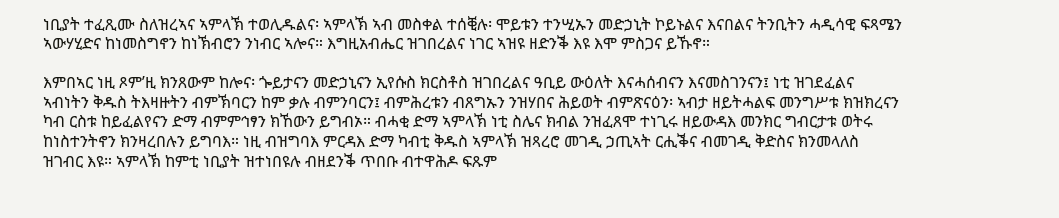ነቢያት ተፈጺሙ ስለዝረኣና ኣምላኽ ተወሊዱልና፡ ኣምላኽ ኣብ መስቀል ተሰቒሉ፡ ሞይቱን ተንሢኡን መድኃኒት ኮይኑልና እናበልና ትንቢትን ሓዲሳዊ ፍጻሜን ኣውሃሂድና ከነመስግኖን ከነኽብሮን ንነብር ኣሎና። እግዚአብሔር ዝገበረልና ነገር ኣዝዩ ዘድንቕ እዩ እሞ ምስጋና ይኹኖ።

እምበኣር ነዚ ጾም’ዚ ክንጸውም ከሎና፡ ጐይታናን መድኃኒናን ኢየሱስ ክርስቶስ ዝገበረልና ዓቢይ ውዕለት እናሓሰብናን እናመስገንናን፤ ነቲ ዝገደፈልና ኣብነትን ቅዱስ ትእዛዙትን ብምኽባርን ከም ቃሉ ብምንባርን፤ ብምሕረቱን ብጸግኡን ንዝሃበና ሕይወት ብምጽናዕን፡ ኣብታ ዘይትሓልፍ መንግሥቱ ክዝክረናን ካብ ርስቱ ከይፈልየናን ድማ ብምምኅፃን ክኸውን ይግብኦ። ብሓቂ ድማ ኣምላኽ ነቲ ስሌና ክብል ንዝፈጸሞ ተነጊሩ ዘይውዳእ መንክር ግብርታቱ ወትሩ ከነስተንትኖን ክንዛረበሉን ይግባእ። ነዚ ብዝግባእ ምርዳእ ድማ ካብቲ ቅዱስ ኣምላኽ ዝጻረሮ መገዲ ኃጢኣት ርሒቕና ብመገዲ ቅድስና ክንመላለስ ዝገብር እዩ። ኣምላኽ ከምቲ ነቢያት ዝተነበዩሉ ብዘደንቕ ጥበቡ ብተዋሕዶ ፍጹም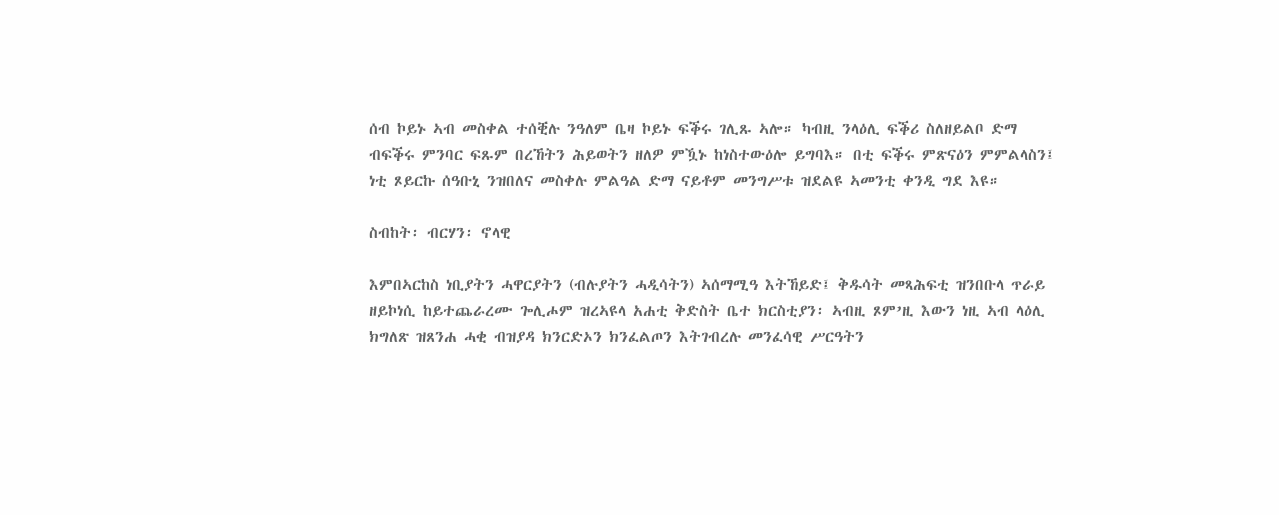ሰብ ኮይኑ ኣብ መስቀል ተሰቒሉ ንዓለም ቤዛ ኮይኑ ፍቕሩ ገሊጹ ኣሎ። ካብዚ ንላዕሊ ፍቕሪ ስለዘይልቦ ድማ ብፍቕሩ ምንባር ፍጹም በረኸትን ሕይወትን ዘለዎ ምዃኑ ከነስተውዕሎ ይግባእ። በቲ ፍቕሩ ምጽናዕን ምምልላስን፤ ነቲ ጾይርኩ ሰዓቡኒ ንዝበለና መስቀሉ ምልዓል ድማ ናይቶም መንግሥቱ ዝደልዩ ኣመንቲ ቀንዲ ግደ እዩ።

ስብከት፡ ብርሃን፡ ኖላዊ

እምበኣርከስ ነቢያትን ሓዋርያትን (ብሉያትን ሓዲሳትን) ኣሰማሚዓ እትኸይድ፤ ቅዱሳት መጻሕፍቲ ዝንበቡላ ጥራይ ዘይኮነሲ ከይተጨራረሙ ጐሊሖም ዝረኣዩላ አሐቲ ቅድስት ቤተ ክርስቲያን፡ ኣብዚ ጾም’ዚ እውን ነዚ ኣብ ላዕሊ ክግለጽ ዝጸንሐ ሓቂ ብዝያዳ ክንርድኦን ክንፈልጦን እትገብረሉ መንፈሳዊ ሥርዓትን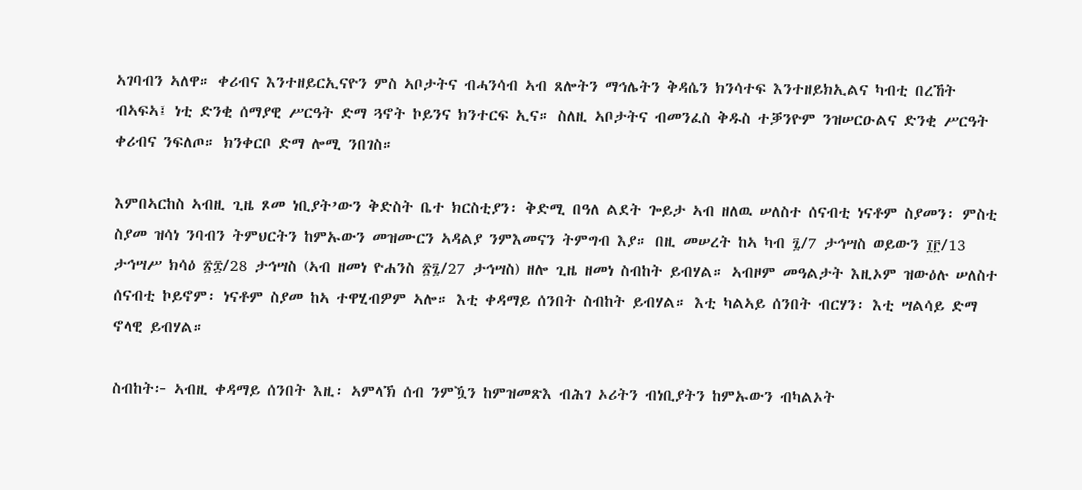ኣገባብን ኣለዋ። ቀሪብና እንተዘይርኢናዮን ምስ ኣቦታትና ብሓንሳብ ኣብ ጸሎትን ማኅሌትን ቅዳሴን ክንሳተፍ እንተዘይክኢልና ካብቲ በረኸት ብኣፍኣ፤ ነቲ ድንቂ ሰማያዊ ሥርዓት ድማ ጓኖት ኮይንና ክንተርፍ ኢና። ስለዚ ኣቦታትና ብመንፈስ ቅዱስ ተቓንዮም ንዝሠርዑልና ድንቂ ሥርዓት ቀሪብና ንፍለጦ። ክንቀርቦ ድማ ሎሚ ንበገስ።

እምበኣርከስ ኣብዚ ጊዜ ጾመ ነቢያት’ውን ቅድስት ቤተ ክርስቲያን፡ ቅድሚ በዓለ ልደት ጐይታ ኣብ ዘለዉ ሠለስተ ሰናብቲ ነናቶም ስያመን፡ ምስቲ ስያመ ዝሳነ ንባብን ትምህርትን ከምኡውን መዝሙርን ኣዳልያ ንምእመናን ትምግብ እያ። በዚ መሠረት ከኣ ካብ ፯/7 ታኅሣስ ወይውን ፲፫/13 ታኅሣሥ ክሳዕ ፳፰/28 ታኅሣስ (ኣብ ዘመነ ዮሐንስ ፳፯/27 ታኅሣስ) ዘሎ ጊዜ ዘመነ ስብከት ይብሃል። ኣብዞም መዓልታት እዚኦም ዝውዕሉ ሠለስተ ሰናብቲ ኮይኖም፡ ነናቶም ስያመ ከኣ ተዋሂብዎም ኣሎ። እቲ ቀዳማይ ሰንበት ስብከት ይብሃል። እቲ ካልኣይ ሰንበት ብርሃን፡ እቲ ሣልሳይ ድማ ኖላዊ ይብሃል።

ስብከት፦ ኣብዚ ቀዳማይ ሰንበት እዚ፡ ኣምላኽ ሰብ ንምዃን ከምዝመጽእ ብሕገ ኦሪትን ብነቢያትን ከምኡውን ብካልኦት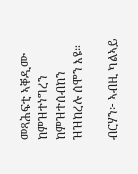መጻሕፍቲ ኣቐዲሙ ከምዝተነግረን ከምዝተሰብከን ዝዝከረሉ ሰሞን እዩ።

ብርሃን፦ ኣብዚ ካልኣይ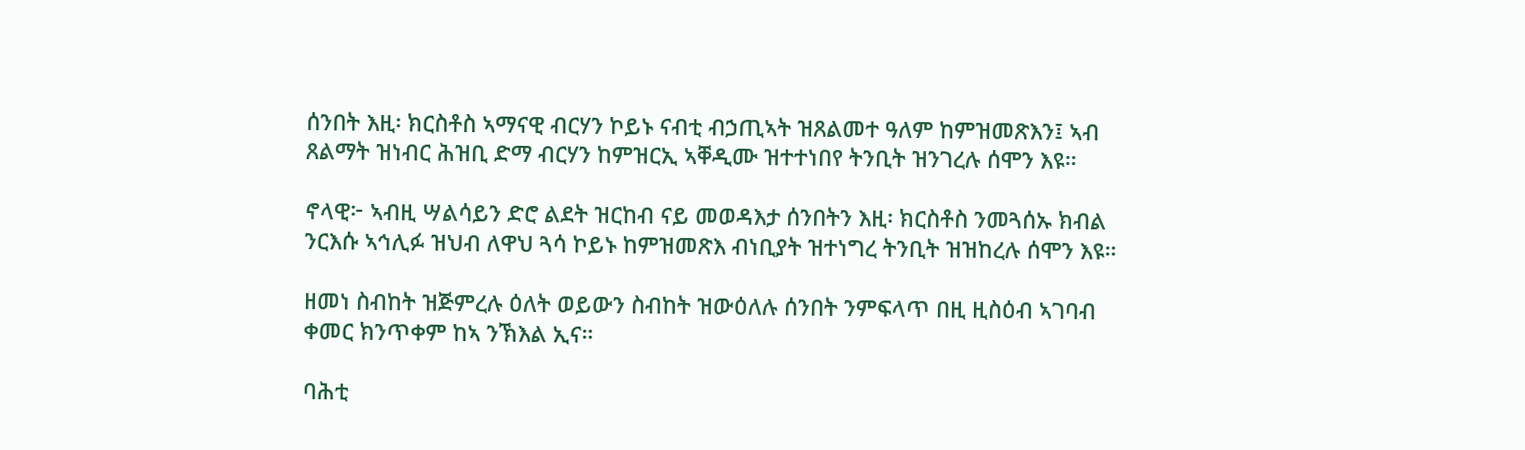ሰንበት እዚ፡ ክርስቶስ ኣማናዊ ብርሃን ኮይኑ ናብቲ ብኃጢኣት ዝጸልመተ ዓለም ከምዝመጽእን፤ ኣብ ጸልማት ዝነብር ሕዝቢ ድማ ብርሃን ከምዝርኢ ኣቐዲሙ ዝተተነበየ ትንቢት ዝንገረሉ ሰሞን እዩ።

ኖላዊ፦ ኣብዚ ሣልሳይን ድሮ ልደት ዝርከብ ናይ መወዳእታ ሰንበትን እዚ፡ ክርስቶስ ንመጓሰኡ ክብል ንርእሱ ኣኅሊፉ ዝህብ ለዋህ ጓሳ ኮይኑ ከምዝመጽእ ብነቢያት ዝተነግረ ትንቢት ዝዝከረሉ ሰሞን እዩ።

ዘመነ ስብከት ዝጅምረሉ ዕለት ወይውን ስብከት ዝውዕለሉ ሰንበት ንምፍላጥ በዚ ዚስዕብ ኣገባብ ቀመር ክንጥቀም ከኣ ንኽእል ኢና።

ባሕቲ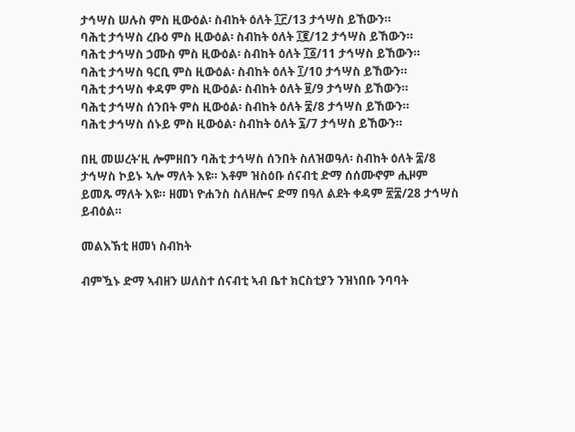ታኅሣስ ሠሉስ ምስ ዚውዕል፡ ስብከት ዕለት ፲፫/13 ታኅሣስ ይኸውን።
ባሕቲ ታኅሣስ ረቡዕ ምስ ዚውዕል፡ ስብከት ዕለት ፲፪/12 ታኅሣስ ይኸውን።
ባሕቲ ታኅሣስ ኃሙስ ምስ ዚውዕል፡ ስብከት ዕለት ፲፩/11 ታኅሣስ ይኸውን።
ባሕቲ ታኅሣስ ዓርቢ ምስ ዚውዕል፡ ስብከት ዕለት ፲/10 ታኅሣስ ይኸውን።
ባሕቲ ታኅሣስ ቀዳም ምስ ዚውዕል፡ ስብከት ዕለት ፱/9 ታኅሣስ ይኸውን።
ባሕቲ ታኅሣስ ሰንበት ምስ ዚውዕል፡ ስብከት ዕለት ፰/8 ታኅሣስ ይኸውን።
ባሕቲ ታኅሣስ ሰኑይ ምስ ዚውዕል፡ ስብከት ዕለት ፯/7 ታኅሣስ ይኸውን።

በዚ መሠረት’ዚ ሎምዘበን ባሕቲ ታኅሣስ ሰንበት ስለዝወዓለ፡ ስብከት ዕለት ፰/8 ታኅሣስ ኮይኑ ኣሎ ማለት እዩ። እቶም ዝስዕቡ ሰናብቲ ድማ ሰሰሙኖም ሒዞም ይመጹ ማለት እዩ። ዘመነ ዮሐንስ ስለዘሎና ድማ በዓለ ልደት ቀዳም ፳፰/28 ታኅሣስ ይብዕል።

መልእኽቲ ዘመነ ስብከት

ብምዃኑ ድማ ኣብዘን ሠለስተ ሰናብቲ ኣብ ቤተ ክርስቲያን ንዝነበቡ ንባባት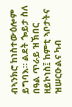ብኣንክሮ ከነስተውዕሎም ይግባእ። ልደት ጐይታ ስለ በዓል ጥራይ ዝኽበር ዘይኮነስ፤ ከምቲ ኣቦታትና ዝሠርዑልና ካብ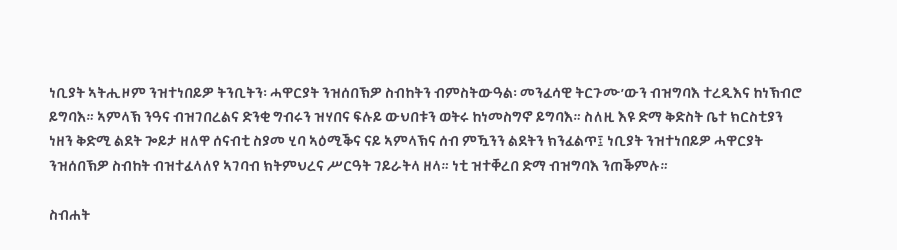ነቢያት ኣትሒዞም ንዝተነበይዎ ትንቢትን፡ ሓዋርያት ንዝሰበኽዎ ስብከትን ብምስትውዓል፡ መንፈሳዊ ትርጉሙ’ውን ብዝግባእ ተረዲእና ከነኽብሮ ይግባእ። ኣምላኽ ንዓና ብዝገበረልና ድንቂ ግብሩን ዝሃበና ፍሉይ ውህበቱን ወትሩ ከነመስግኖ ይግባእ። ስለዚ እዩ ድማ ቅድስት ቤተ ክርስቲያን ነዘን ቅድሚ ልደት ጐይታ ዘለዋ ሰናብቲ ስያመ ሂባ ኣዕሚቕና ናይ ኣምላኽና ሰብ ምዃንን ልደትን ክንፈልጥ፤ ነቢያት ንዝተነበይዎ ሓዋርያት ንዝሰበኽዎ ስብከት ብዝተፈላለየ ኣገባብ ክትምህረና ሥርዓት ገይራትላ ዘላ። ነቲ ዝተቐረበ ድማ ብዝግባእ ንጠቕምሉ።

ስብሐት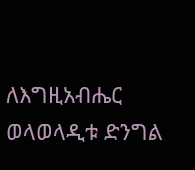ለእግዚአብሔር ወላወላዲቱ ድንግል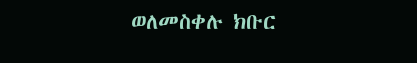ወለመስቀሉ ክቡር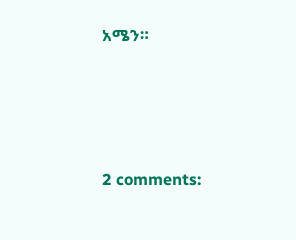አሜን።




2 comments: